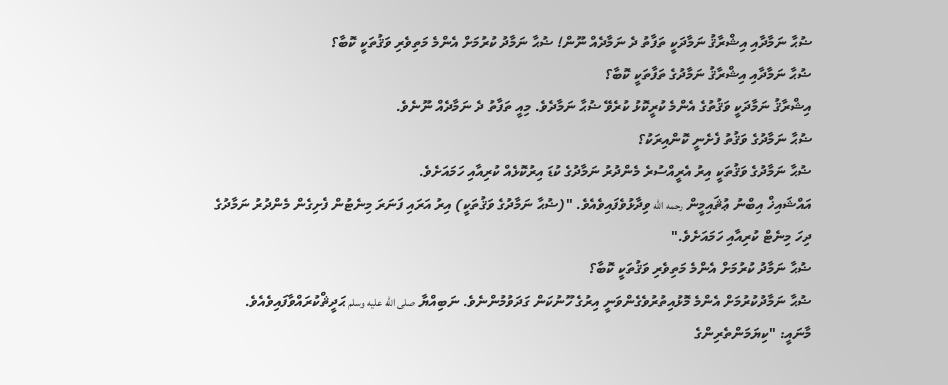ޟުޙާ ނަމާދާއި އިޝްރާޤު ނަމާދަކީ ތަފާތު ދެ ނަމާދެއް ނޫން! ޟުޙާ ނަމާދު ކުރުމަށް އެންމެ މަތިވެރި ވަޤުތަކީ ކޮބާ؟
ޟުޙާ ނަމާދާއި އިޝްރާޤު ނަމާދުގެ ތަފާތަކީ ކޮބާ؟
އިޝްރާޤު ނަމާދަކީ ވަޤުތުގެ އެންމެ ކުރީކޮޅު ކުރެވޭ ޟުޙާ ނަމާދެވެ. މިއީ ތަފާތު ދެ ނަމާދެއް ނޫނެވެ.
ޟުޙާ ނަމާދުގެ ވަޤުތު ފެށެނީ ކޮންއިރަކު؟
ޟުޙާ ނަމާދުގެ ވަޤުތަކީ އިރު އެރީއްސުރެ މެންދުރު ނަމާދުގެ ކުޑަ އިރުކޮޅެއް ކުރިއާއި ހަމައަށެވެ.
އައްޝައިޚް އިބްނު ޢުޘައިމީން رحمه الله ވިދާޅުވެފައިވެއެވެ. "(ޟުޙާ ނަމާދުގެ ވަޤުތަކީ) އިރު އަރައި ފަނަރަ މިނެޓުން ފެށިގެން މެންދުރު ނަމާދުގެ ދިހަ މިނެޓް ކުރިއާއި ހަމައަށެވެ."
ޟުޙާ ނަމާދު ކުރުމަށް އެންމެ މަތިވެރި ވަޤުތަކީ ކޮބާ؟
ޟުޙާ ނަމާދުކުރުމަށް އެންމެ މޮޅުއިތުރުވެގެންވަނީ އިރުގެ ހޫނުކަން ގަދަވުމުންނެވެ. ނަބިއްޔާ صلى الله عليه وسلم ޙަދީޘްކުރައްވާފައިވެއެވެ.
މާނައީ: "ކިޔަމަންތެރިންގެ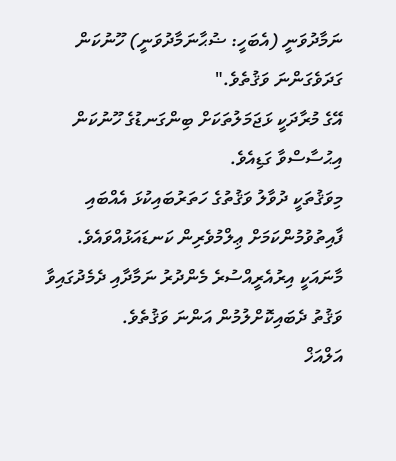ނަމާދުވަނީ (އެބަހީ: ޟުޙާނަމާދުވަނީ) ހޫނުކަން ގަދަވެގަންނަ ވަޤުތެވެ."
އޭގެ މުރާދަކީ ޅަޖަމަލުތަކަށް ބިންގަނޑުގެ ހޫނުކަން އިޙުސާސްވާ ގަޑިއެވެ.
މިވަޤުތަކީ ދުވާލު ވަޤުތުގެ ހަތަރުބައިކުޅަ އެއްބައި ފާއިތުވުމުންކަމަށް ޢިލްމުވެރިން ކަނޑައަޅުއްވައެވެ. މާނައަކީ އިރުއެރީއްސުރެ މެންދުރު ނަމާދާއި ދެމެދުގައިވާ ވަޤުތު ދެބައިކޮށްލުމުން އަންނަ ވަޤުތެވެ.
އަލްއަޚް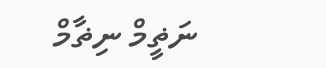ނަޡީމް ނިޡާމް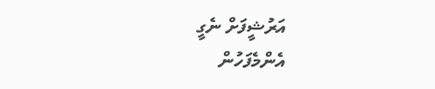އަރުޝީފަށް ނެގީ
އެންމެފަހުން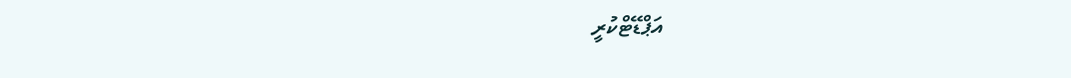އަޕްޑޭޓްކުރީ